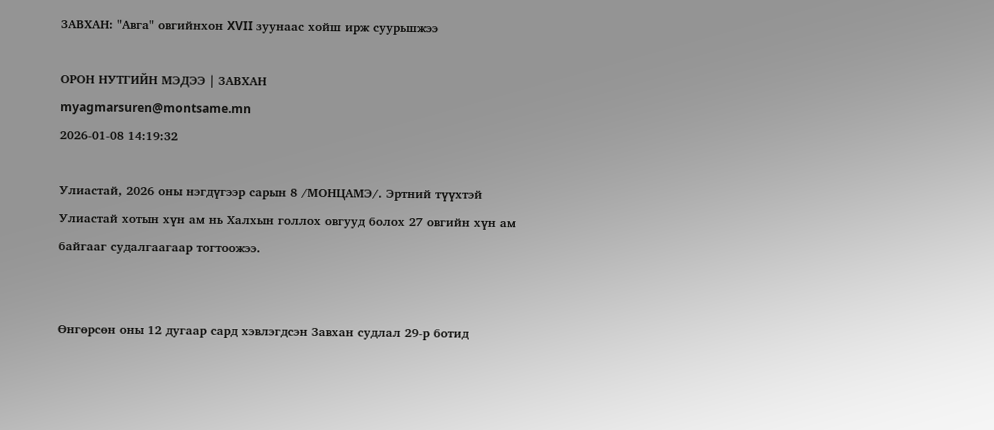ЗАВХАН: "Авга" овгийнхон XVII зуунаас хойш ирж суурьшжээ

ОРОН НУТГИЙН МЭДЭЭ | ЗАВХАН
myagmarsuren@montsame.mn
2026-01-08 14:19:32

Улиастай, 2026 оны нэгдүгээр сарын 8 /МОНЦАМЭ/. Эртний түүхтэй Улиастай хотын хүн ам нь Халхын голлох овгууд болох 27 овгийн хүн ам байгааг судалгаагаар тогтоожээ.


Өнгөрсөн оны 12 дугаар сард хэвлэгдсэн Завхан судлал 29-р ботид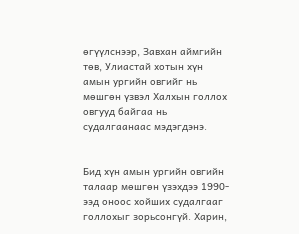өгүүлснээр, Завхан аймгийн төв, Улиастай хотын хүн амын ургийн овгийг нь мөшгөн үзвэл Халхын голлох овгууд байгаа нь судалгаанаас мэдэгдэнэ.


Бид хүн амын ургийн овгийн талаар мөшгөн үзэхдээ 1990-ээд оноос хойших судалгааг голлохыг зорьсонгүй. Харин,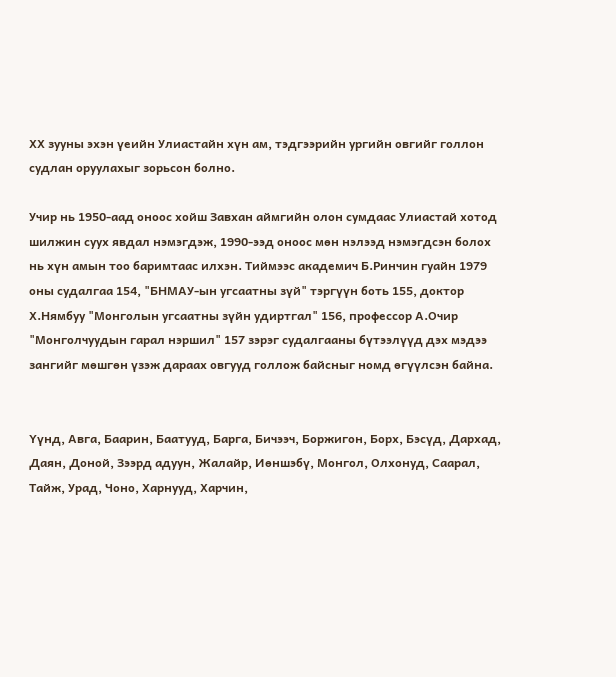ХХ зууны эхэн үеийн Улиастайн хүн ам, тэдгээрийн ургийн овгийг голлон судлан оруулахыг зорьсон болно.

Учир нь 1950-аад оноос хойш Завхан аймгийн олон сумдаас Улиастай хотод шилжин суух явдал нэмэгдэж, 1990-ээд оноос мөн нэлээд нэмэгдсэн болох нь хүн амын тоо баримтаас илхэн. Тиймээс академич Б.Ринчин гуайн 1979 оны судалгаа 154, "БНМАУ-ын угсаатны зүй" тэргүүн боть 155, доктор Х.Нямбуу "Монголын угсаатны зүйн удиртгал" 156, профессор А.Очир "Монголчуудын гарал нэршил" 157 зэрэг судалгааны бүтээлүүд дэх мэдээ зангийг мөшгөн үзэж дараах овгууд голлож байсныг номд өгүүлсэн байна.


Үүнд, Авга, Баарин, Баатууд, Барга, Бичээч, Боржигон, Борх, Бэсүд, Дархад, Даян, Доной, Зээрд адуун, Жалайр, Иөншэбү, Монгол, Олхонуд, Саарал, Тайж, Урад, Чоно, Харнууд, Харчин,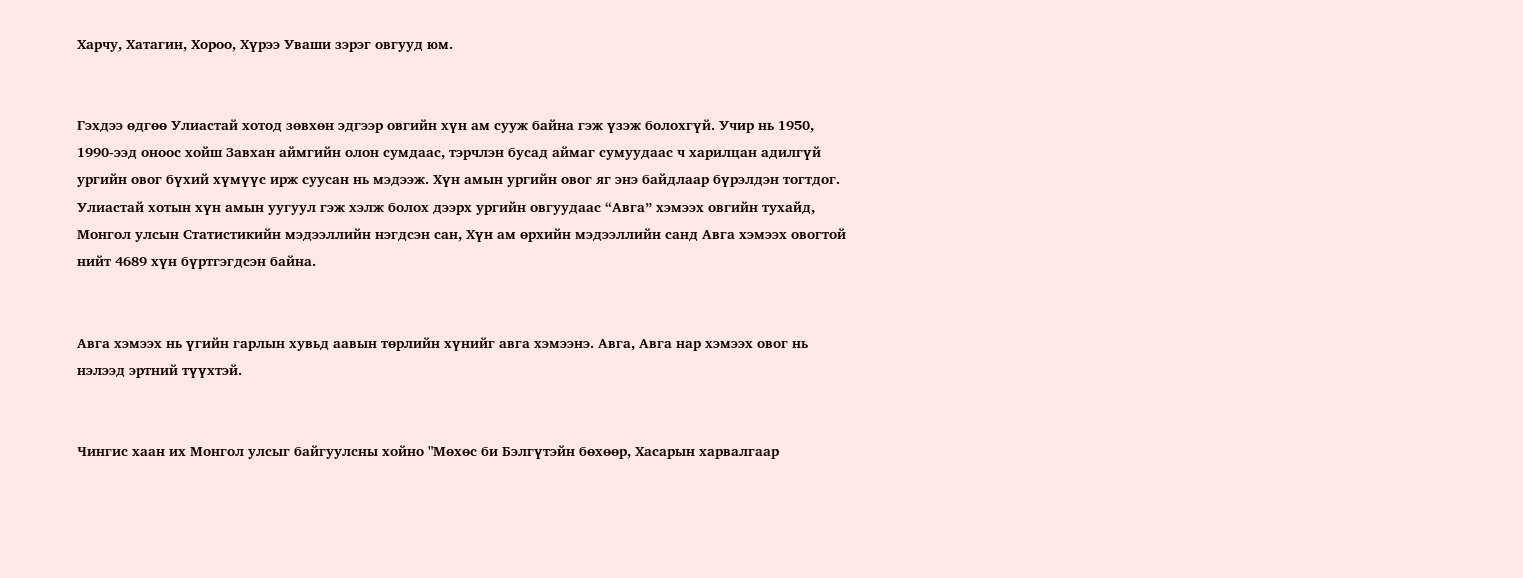Харчу, Хатагин, Хороо, Хүрээ Уваши зэрэг овгууд юм.


Гэхдээ өдгөө Улиастай хотод зөвхөн эдгээр овгийн хүн ам сууж байна гэж үзэж болохгүй. Учир нь 1950, 1990-ээд оноос хойш Завхан аймгийн олон сумдаас, тэрчлэн бусад аймаг сумуудаас ч харилцан адилгүй ургийн овог бүхий хүмүүс ирж суусан нь мэдээж. Хүн амын ургийн овог яг энэ байдлаар бүрэлдэн тогтдог. Улиастай хотын хүн амын уугуул гэж хэлж болох дээрх ургийн овгуудаас “Авга” хэмээх овгийн тухайд, Монгол улсын Статистикийн мэдээллийн нэгдсэн сан, Хүн ам өрхийн мэдээллийн санд Авга хэмээх овогтой нийт 4689 хүн бүртгэгдсэн байна.


Авга хэмээх нь үгийн гарлын хувьд аавын төрлийн хүнийг авга хэмээнэ. Авга, Авга нар хэмээх овог нь нэлээд эртний түүхтэй.


Чингис хаан их Монгол улсыг байгуулсны хойно "Мөхөс би Бэлгүтэйн бөхөөр, Хасарын харвалгаар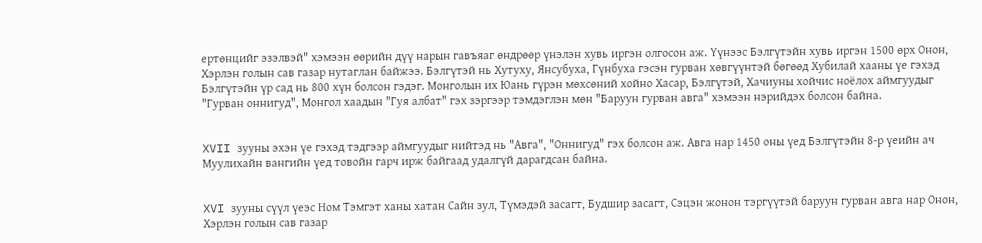ертөнцийг эзэлвэй" хэмээн өөрийн дүү нарын гавъяаг өндрөөр үнэлэн хувь иргэн олгосон аж. Үүнээс Бэлгүтэйн хувь иргэн 1500 өрх Онон, Хэрлэн голын сав газар нутаглан байжээ. Бэлгүтэй нь Хутуху, Янсубуха, Гүнбуха гэсэн гурван хөвгүүнтэй бөгөөд Хубилай хааны үе гэхэд Бэлгүтэйн үр сад нь 800 хүн болсон гэдэг. Монголын их Юань гүрэн мөхсөний хойно Хасар, Бэлгүтэй, Хачиуны хойчис ноёлох аймгуудыг "Гурван оннигуд", Монгол хаадын "Гуя албат" гэх зэргээр тэмдэглэн мөн "Баруун гурван авга" хэмээн нэрийдэх болсон байна.


XVII зууны эхэн үе гэхэд тэдгээр аймгуудыг нийтэд нь "Авга", "Оннигуд" гэх болсон аж. Авга нар 1450 оны үед Бэлгүтэйн 8-р үеийн ач Муулихайн вангийн үед товойн гарч ирж байгаад удалгүй дарагдсан байна.


XVI зууны сүүл үеэс Ном Тэмгэт ханы хатан Сайн зул, Түмэдэй засагт, Будшир засагт, Сэцэн жонон тэргүүтэй баруун гурван авга нар Онон, Хэрлэн голын сав газар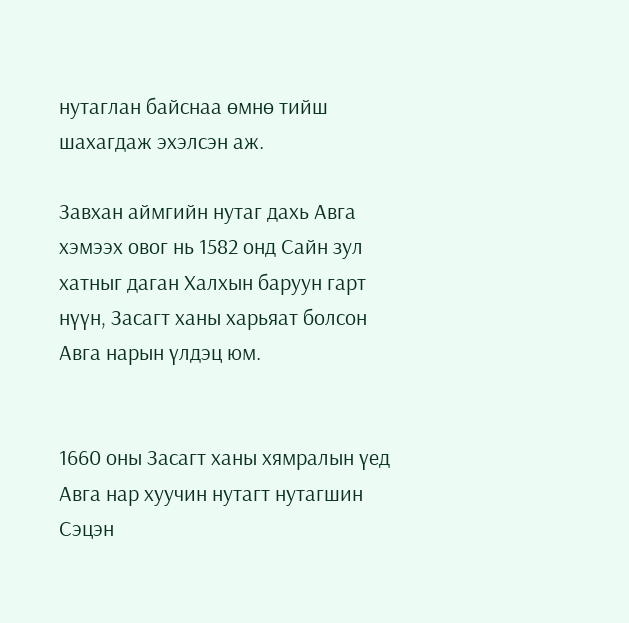нутаглан байснаа өмнө тийш шахагдаж эхэлсэн аж.

Завхан аймгийн нутаг дахь Авга хэмээх овог нь 1582 онд Сайн зул хатныг даган Халхын баруун гарт нүүн, Засагт ханы харьяат болсон Авга нарын үлдэц юм.


1660 оны Засагт ханы хямралын үед Авга нар хуучин нутагт нутагшин Сэцэн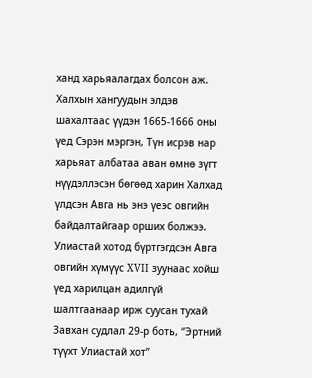ханд харьяалагдах болсон аж. Халхын хангуудын элдэв шахалтаас үүдэн 1665-1666 оны үед Сэрэн мэргэн, Түн исрэв нар харьяат албатаа аван өмнө зүгт нүүдэллэсэн бөгөөд харин Халхад үлдсэн Авга нь энэ үеэс овгийн байдалтайгаар орших болжээ. Улиастай хотод бүртгэгдсэн Авга овгийн хүмүүс XVII зуунаас хойш үед харилцан адилгүй шалтгаанаар ирж суусан тухай Завхан судлал 29-р боть, “Эртний түүхт Улиастай хот”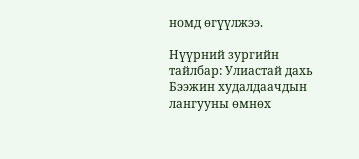номд өгүүлжээ.

Нүүрний зургийн тайлбар: Улиастай дахь Бээжин худалдаачдын лангууны өмнөх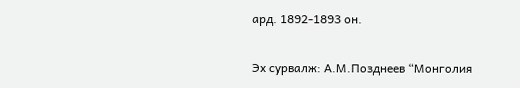ард. 1892-1893 он.

Эх сурвалж: А.М.Позднеев “Монголия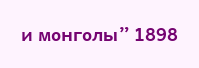и монголы” 1898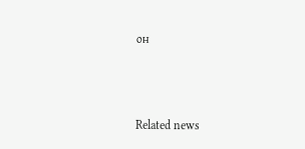он



Related news